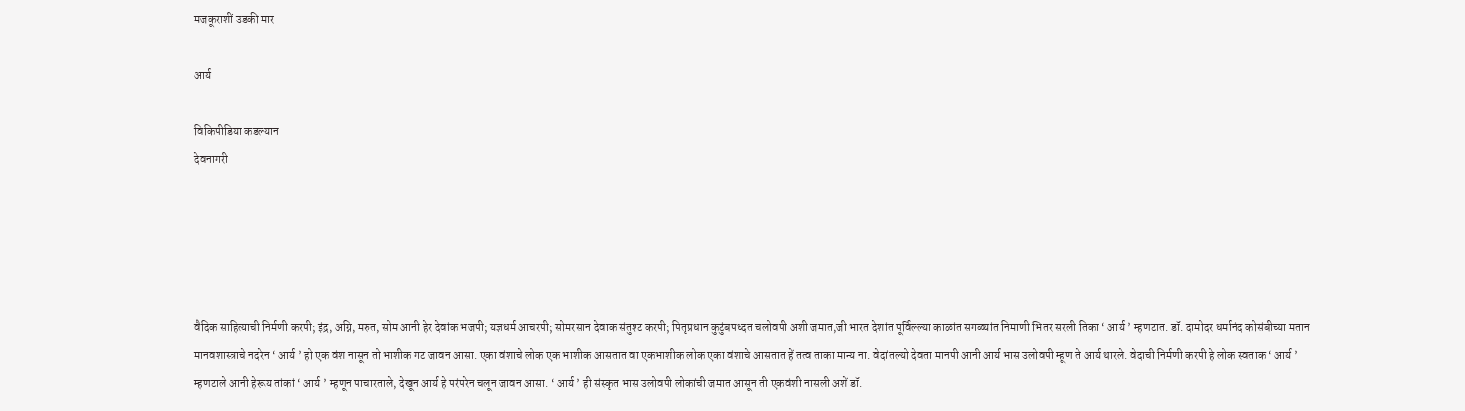मजकूराशीं उडकी मार

आर्य

विकिपीडिया कडल्यान
देवनागरी





वैदिक साहित्याची निर्मणी करपी; इंद्र, अग्नि, मरुत, सोम आनी हेर देवांक भजपी; यज्ञधर्म आचरपी; सोमरसान देवाक संतुश्ट करपी; पितृप्रधान कुटुंबपध्दत चलोवपी अशी जमात,जी भारत देशांत पूर्विल्ल्या काळांत सगळ्यांत निमाणी भितर सरली तिका ‘ आर्य ’ म्हणटात. डॉ. दामोदर धर्मानंद कोसंबीच्या मतान मानवशास्त्राचे नदरेन ‘ आर्य ’ हो एक वंश नासून तो भाशीक गट जावन आसा. एका वंशाचे लोक एक भाशीक आसतात वा एकभाशीक लोक एका वंशाचे आसतात हें तत्व ताका मान्य ना. वेदांतल्यो देवता मानपी आनी आर्य भास उलोवपी म्हूण ते आर्य थारले. वेदाची निर्मणी करपी हे लोक स्वताक ‘ आर्य ’ म्हणटाले आनी हेरूय तांकां ‘ आर्य ’ म्हणून पाचारताले, देखून आर्य हे परंपरेन चलून जावन आसा. ‘ आर्य ’ ही संस्कृत भास उलोवपी लोकांची जमात आसून ती एकवंशी नासली अशें डॉ.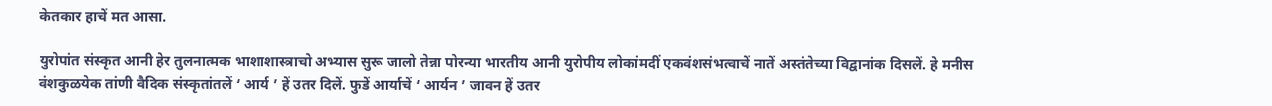केतकार हाचें मत आसा.

युरोपांत संस्कृत आनी हेर तुलनात्मक भाशाशास्त्राचो अभ्यास सुरू जालो तेन्ना पोरन्या भारतीय आनी युरोपीय लोकांमदीं एकवंशसंभत्वाचें नातें अस्तंतेच्या विद्वानांक दिसलें. हे मनीस वंशकुळयेक तांणी वैदिक संस्कृतांतलें ‘ आर्य ’ हें उतर दिलें. फुडें आर्याचें ‘ आर्यन ’ जावन हें उतर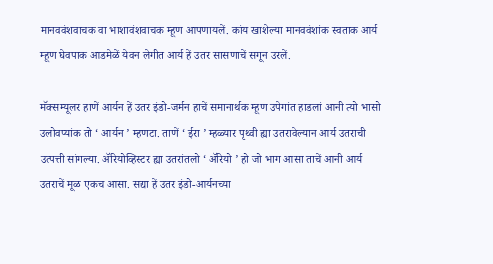मानववंशवाचक वा भाशावंशवाचक म्हूण आपणायलें. कांय खाशेल्या मानववंशांक स्वताक आर्य म्हूण घेवपाक आडमेळें येवन लेगीत आर्य हें उतर सासणाचें सगून उरलें.

मॅक्सम्यूलर हाणें आर्यन हें उतर इंडो-जर्मन हाचें समानार्थक म्हूण उपेगांत हाडलां आनी त्यो भासो उलोवप्यांक तो ‘ आर्यन ’ म्हणटा. ताणें ‘ ईरा ’ म्हळ्यार पृथ्वी ह्या उतरावेल्यान आर्य उतराची उत्पत्ती सांगल्या. ॲरियोव्हिस्टर ह्या उतरांतलो ‘ ॲरियो ’ हो जो भाग आसा ताचें आनी आर्य उतराचें मूळ एकच आसा. सद्या हें उतर इंडो-आर्यनच्या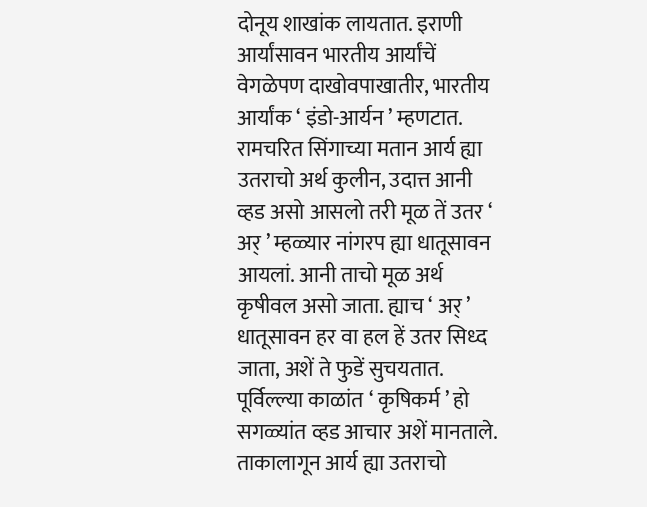दोनूय शाखांक लायतात. इराणी आर्यांसावन भारतीय आर्यांचें वेगळेपण दाखोवपाखातीर, भारतीय आर्यांक ‘ इंडो-आर्यन ’ म्हणटात. रामचरित सिंगाच्या मतान आर्य ह्या उतराचो अर्थ कुलीन, उदात्त आनी व्हड असो आसलो तरी मूळ तें उतर ‘ अर् ’ म्हळ्यार नांगरप ह्या धातूसावन आयलां. आनी ताचो मूळ अर्थ कृषीवल असो जाता. ह्याच ‘ अर् ’ धातूसावन हर वा हल हें उतर सिध्द जाता, अशें ते फुडें सुचयतात. पूर्विल्ल्या काळांत ‘ कृषिकर्म ’ हो सगळ्यांत व्हड आचार अशें मानताले. ताकालागून आर्य ह्या उतराचो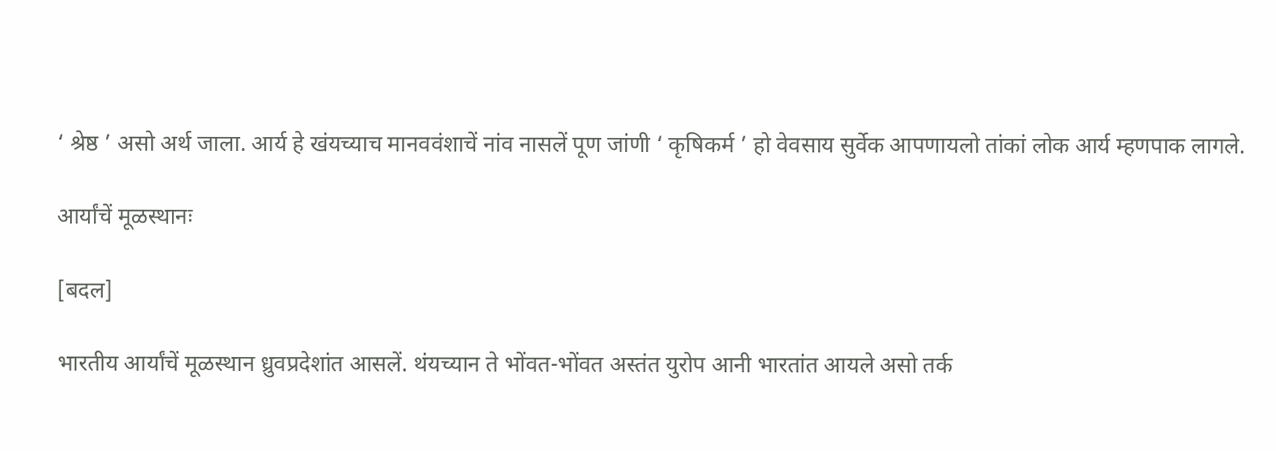‘ श्रेष्ठ ’ असो अर्थ जाला. आर्य हे खंयच्याच मानववंशाचें नांव नासलें पूण जांणी ‘ कृषिकर्म ’ हो वेवसाय सुर्वेक आपणायलो तांकां लोक आर्य म्हणपाक लागले.

आर्यांचें मूळस्थानः

[बदल]

भारतीय आर्यांचें मूळस्थान ध्रुवप्रदेशांत आसलें. थंयच्यान ते भोंवत-भोंवत अस्तंत युरोप आनी भारतांत आयले असो तर्क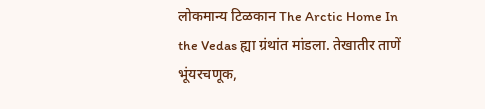लोकमान्य टिळकान The Arctic Home In the Vedas ह्या ग्रंथांत मांडला. तेखातीर ताणें भूंयरचणूक,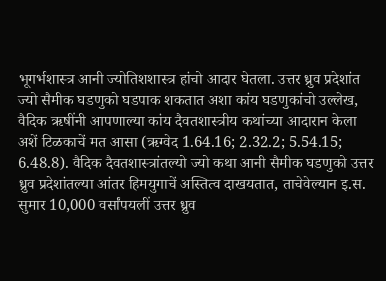भूगर्भशास्त्र आनी ज्योतिशशास्त्र हांचो आदार घेतला. उत्तर ध्रुव प्रदेशांत ज्यो सैमीक घडणुको घडपाक शकतात अशा कांय घडणुकांचो उल्लेख, वैदिक ऋषींनी आपणाल्या कांय दैवतशास्त्रीय कथांच्या आदारान केला अशें टिळकाचें मत आसा (ऋग्वेद 1.64.16; 2.32.2; 5.54.15; 6.48.8). वैदिक दैवतशास्त्रांतल्यो ज्यो कथा आनी सैमीक घडणुको उत्तर ध्रुव प्रदेशांतल्या आंतर हिमयुगाचें अस्तित्व दाखयतात, ताचेवेल्यान इ.स. सुमार 10,000 वर्सांपयलीं उत्तर ध्रुव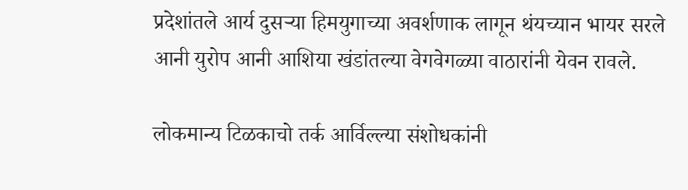प्रदेशांतले आर्य दुसऱ्या हिमयुगाच्या अवर्शणाक लागून थंयच्यान भायर सरले आनी युरोप आनी आशिया खंडांतल्या वेगवेगळ्या वाठारांनी येवन रावले.

लोकमान्य टिळकाचो तर्क आर्विल्ल्या संशोधकांनी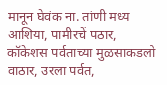मानून घेवंक ना. तांणी मध्य आशिया, पामीरचें पठार, कॉकेशस पर्वताच्या मुळसाकडलो वाठार, उरला पर्वत,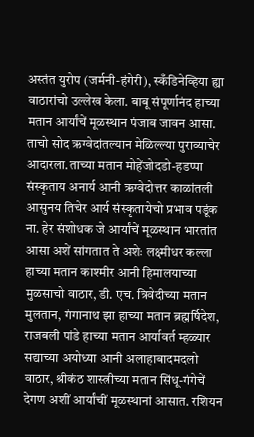अस्तंत युरोप (जर्मनी-हंगेरी), स्कँडिनेव्हिया ह्या वाठारांचो उल्लेख केला. बाबू संपूर्णानंद हाच्या मतान आर्यांचें मूळस्थान पंजाब जावन आसा. ताचो सोद ऋग्वेदांतल्यान मेळिल्ल्या पुराव्याचेर आदारला.ताच्या मतान मोहेंजोदडो-हडप्पा संस्कृताय अनार्य आनी ऋग्वेदोत्तर काळांतली आसुनय तिचेर आर्य संस्कृतायेचो प्रभाव पडूंक ना. हेर संशोधक जे आर्यांचें मूळस्थान भारतांत आसा अशें सांगतात ते अशेः लक्ष्मीधर कल्ला हाच्या मतान काश्मीर आनी हिमालयाच्या मुळसाचो वाठार, डी. एच. त्रिवेदीच्या मतान मुलतान, गंगानाथ झा हाच्या मतान ब्रह्मर्षिदेश, राजबली पांडे हाच्या मतान आर्यावर्त म्हळ्यार सद्याच्या अयोध्या आनी अलाहाबादमदलो वाठार, श्रीकंठ शास्त्रीच्या मतान सिंधू-गंगेचें देगण अशीं आर्यांचीं मूळस्थानां आसात. रशियन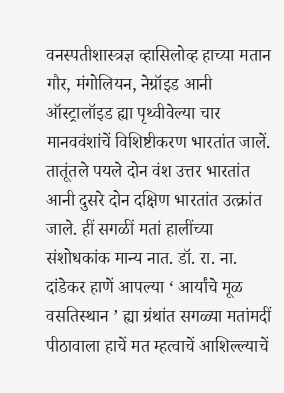वनस्पतीशास्त्रज्ञ व्हासिलोव्ह हाच्या मतान गौर, मंगोलियन, नेग्रॉइड आनी ऑस्ट्रालॉइड ह्या पृथ्वीवेल्या चार मानववंशांचें विशिष्टीकरण भारतांत जालें. तातूंतले पयले दोन वंश उत्तर भारतांत आनी दुसरे दोन दक्षिण भारतांत उत्क्रांत जाले. हीं सगळीं मतां हालींच्या संशोधकांक मान्य नात. डॉ. रा. ना. दांडेकर हाणें आपल्या ‘ आर्यांचे मूळ वसतिस्थान ’ ह्या ग्रंथांत सगळ्या मतांमदीं पीठावाला हाचें मत म्हत्वाचें आशिल्ल्याचें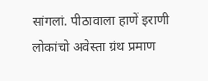सांगलां. पीठावाला हाणें इराणी लोकांचो अवेस्ता ग्रंथ प्रमाण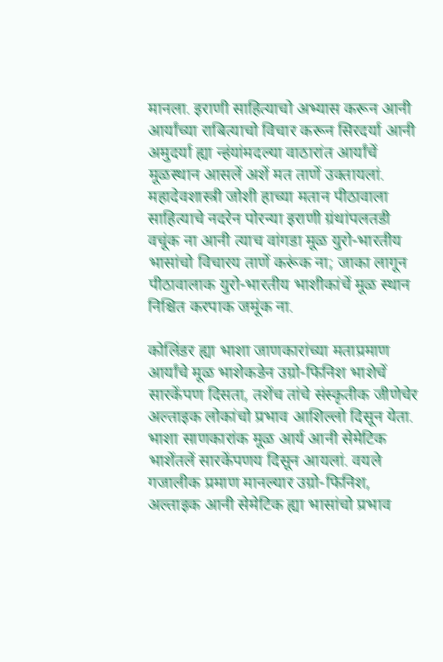मानला. इराणी साहित्याचो अभ्यास करून आनी आर्यांच्या राबित्याचो विचार करून सिरदर्या आनी अमुदर्या ह्या न्हंयांमदल्या वाठारांत आर्यांचें मूळस्थान आसलें अशें मत ताणें उक्तायलां. महादेवशास्त्री जोशी हाच्या मतान पीठावाला साहित्याचे नदरेन पोरन्या इराणी ग्रंथांपलतडी वचूंक ना आनी त्याच वांगडा मूळ युरो-भारतीय भासांचो विचारय ताणें करूंक ना; जाका लागून पीठावालाक युरो-भारतीय भाशीकांचें मूळ स्थान निश्चित करपाक जमूंक ना.

कोलिंडर ह्या भाशा जाणकारांच्या मताप्रमाण आर्यांचे मूळ भाशेकडेन उग्रो-फिनिश भाशेचें सारकेंपण दिसता, तशेंच तांचे संस्कृतीक जीणेचेर अल्ताइक लोकांचो प्रभाव आशिल्लो दिसून येता. भाशा साणकारांक मूळ आर्य आनी सेमेटिक भाशेंतलें सारकेंपणय दिसून आयलां. वयले गजालीक प्रमाण मानल्यार उग्रो-फिनिश, अल्ताइक आनी सेमेटिक ह्या भासांचो प्रभाव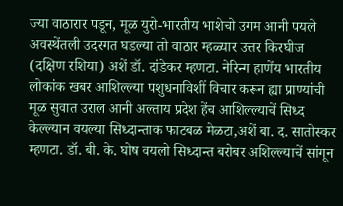ज्या वाठारार पडून, मूळ युरो-भारतीय भाशेचो उगम आनी पयले अवस्थेंतली उदरगत घडल्या तो वाठार म्हळ्यार उत्तर किरघीज (दक्षिण रशिया) अशें डॉ. दांडेकर म्हणटा. नेरिन्ग हाणेंय भारतीय लोकांक खबर आशिल्ल्या पशुधनाविशीं विचार करून ह्या प्राण्यांची मूळ सुवात उराल आनी अल्ताय प्रदेश हेंच आशिल्ल्याचें सिध्द केल्ल्यान वयल्या सिध्दान्ताक फाटबळ मेळटा,अशें बा. द. सातोस्कर म्हणटा. डॉ. बी. के. घोष वयलो सिध्दान्त बरोबर अशिल्ल्याचें सांगून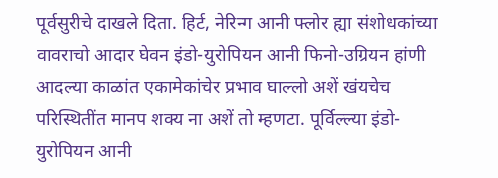पूर्वसुरीचे दाखले दिता. हिर्ट, नेरिन्ग आनी फ्लोर ह्या संशोधकांच्या वावराचो आदार घेवन इंडो-युरोपियन आनी फिनो-उग्रियन हांणी आदल्या काळांत एकामेकांचेर प्रभाव घाल्लो अशें खंयचेच परिस्थितींत मानप शक्य ना अशें तो म्हणटा. पूर्विल्ल्या इंडो-युरोपियन आनी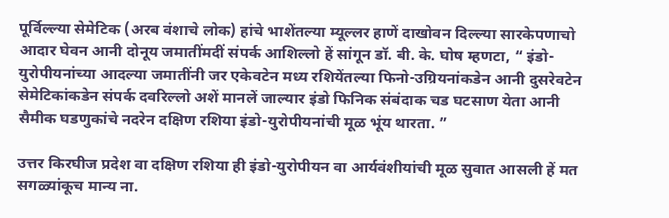पूर्विल्ल्या सेमेटिक (अरब वंशाचे लोक) हांचे भाशेंतल्या म्यूल्लर हाणें दाखोवन दिल्ल्या सारकेपणाचो आदार घेवन आनी दोनूय जमातींमदीं संपर्क आशिल्लो हें सांगून डॉ. बी. के. घोष म्हणटा, “ इंडो-युरोपीयनांच्या आदल्या जमातींनी जर एकेवटेन मध्य रशियेंतल्या फिनो-उग्रियनांकडेन आनी दुसरेवटेन सेमेटिकांकडेन संपर्क दवरिल्लो अशें मानलें जाल्यार इंडो फिनिक संबंदाक चड घटसाण येता आनी सैमीक घडणुकांचे नदरेन दक्षिण रशिया इंडो-युरोपीयनांची मूळ भूंय थारता. ”

उत्तर किरघीज प्रदेश वा दक्षिण रशिया ही इंडो-युरोपीयन वा आर्यवंशीयांची मूळ सुवात आसली हें मत सगळ्यांकूच मान्य ना.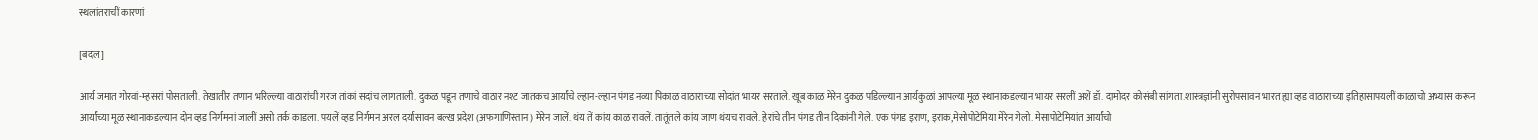स्थलांतराचीं कारणां

[बदल]

आर्य जमात गोरवां-म्हसरां पोसताली. तेखातीर तणान भरिल्ल्या वाठारांची गरज तांकां सदांच लागताली. दुकळ पडून तणाचे वाठार नश्ट जातकच आर्यांचे ल्हान-ल्हान पंगड नव्या पिकाळ वाठाराच्या सोदांत भायर सरताले. खूब काळ मेरेन दुकळ पडिल्ल्यान आर्यकुळां आपल्या मूळ स्थानाकडल्यान भायर सरलीं अशें डॉ. दामोदर कोसंबी सांगता.शास्त्रज्ञांनी सुरोपसावन भारत ह्या व्हड वाठाराच्या इतिहासापयलीं काळाचो अभ्यास करून आर्यांच्या मूळ स्थानाकडल्यान दोन व्हड निर्गमनां जालीं असो तर्क काडला. पयलें व्हड निर्गमन अरल दर्यासावन बल्ख प्रदेश (अफगाणिस्तान) मेरेन जालें. थंय तें कांय काळ रावलें. तातूंतले कांय जाण थंयच रावले. हेरांचे तीन पंगड तीन दिकांनी गेले. एक पंगड इराण, इराक,मेसोपोटेमिया मेरेन गेलो. मेसापोटेमियांत आर्यांचो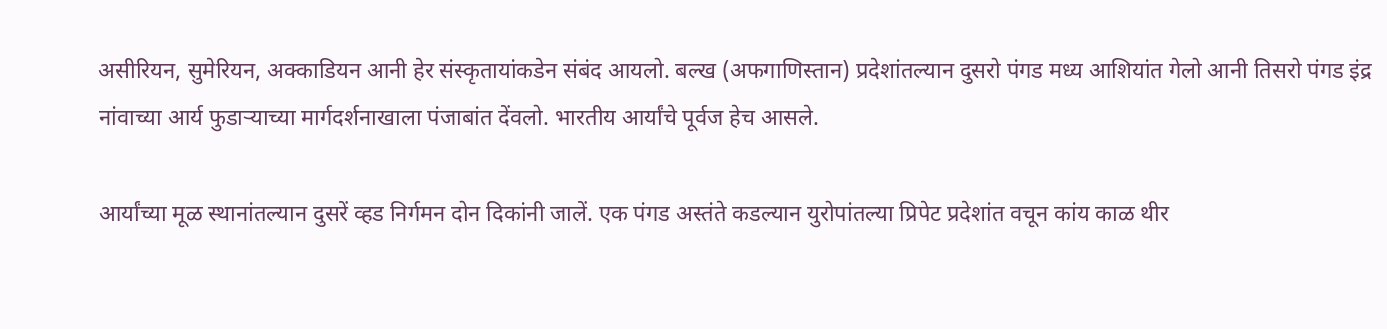असीरियन, सुमेरियन, अक्काडियन आनी हेर संस्कृतायांकडेन संबंद आयलो. बल्ख (अफगाणिस्तान) प्रदेशांतल्यान दुसरो पंगड मध्य आशियांत गेलो आनी तिसरो पंगड इंद्र नांवाच्या आर्य फुडाऱ्याच्या मार्गदर्शनाखाला पंजाबांत देंवलो. भारतीय आर्यांचे पूर्वज हेच आसले.

आर्यांच्या मूळ स्थानांतल्यान दुसरें व्हड निर्गमन दोन दिकांनी जालें. एक पंगड अस्तंते कडल्यान युरोपांतल्या प्रिपेट प्रदेशांत वचून कांय काळ थीर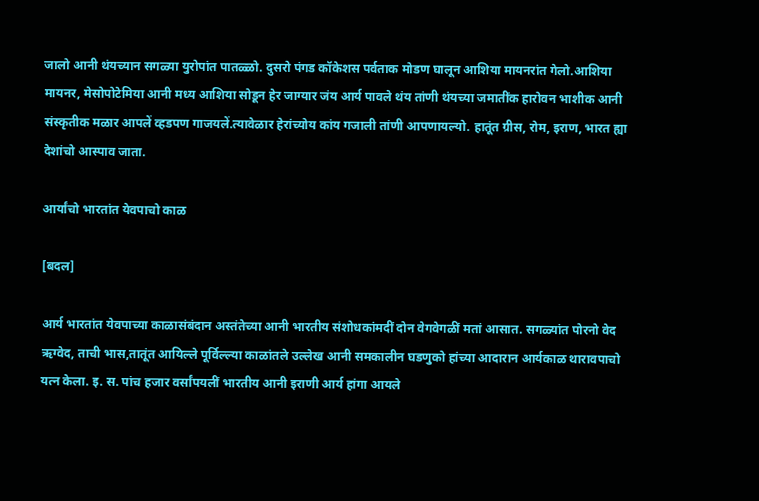जालो आनी थंयच्यान सगळ्या युरोपांत पातळ्ळो. दुसरो पंगड कॉकेशस पर्वताक मोडण घालून आशिया मायनरांत गेलो.आशिया मायनर, मेसोपोटेमिया आनी मध्य आशिया सोडून हेर जाग्यार जंय आर्य पावले थंय तांणी थंयच्या जमातींक हारोवन भाशीक आनी संस्कृतीक मळार आपलें व्हडपण गाजयलें.त्यावेळार हेरांच्योय कांय गजाली तांणी आपणायल्यो. हातूंत ग्रीस, रोम, इराण, भारत ह्या देशांचो आस्पाव जाता.

आर्यांचो भारतांत येवपाचो काळ

[बदल]

आर्य भारतांत येवपाच्या काळासंबंदान अस्तंतेच्या आनी भारतीय संशोधकांमदीं दोन वेगवेगळीं मतां आसात. सगळ्यांत पोरनो वेद ऋग्वेद, ताची भास,तातूंत आयिल्ले पूर्विल्ल्या काळांतले उल्लेख आनी समकालीन घडणुको हांच्या आदारान आर्यकाळ थारावपाचो यत्न केला. इ. स. पांच हजार वर्सांपयलीं भारतीय आनी इराणी आर्य हांगा आयले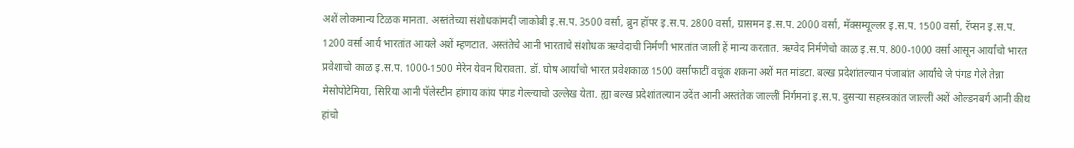अशें लोकमान्य टिळक मानता. अस्तंतेच्या संशोधकांमदीं जाकोबी इ.स.प. 3500 वर्सा, ब्रुन हॉपर इ.स.प. 2800 वर्सा, ग्रासमन इ.स.प. 2000 वर्सा, मॅक्सम्यूल्लर इ.स.प. 1500 वर्सा, रॅप्सन इ.स.प. 1200 वर्सा आर्य भारतांत आयले अशें म्हणटात. अस्तंतेचे आनी भारताचे संशोधक ऋग्वेदाची निर्मणी भारतांत जाली हें मान्य करतात. ऋग्वेद निर्मणेचो काळ इ.स.प. 800-1000 वर्सा आसून आर्यांचो भारत प्रवेशाचो काळ इ.स.प. 1000-1500 मेरेन येवन थिरावता. डॉ. घोष आर्यांचो भारत प्रवेशकाळ 1500 वर्सांफाटीं वचूंक शकना अशें मत मांडटा. बल्ख प्रदेशांतल्यान पंजाबांत आर्यांचे जे पंगड गेले तेन्ना मेसोपोटेमिया, सिरिया आनी पॅलेस्टीन हांगाय कांय पंगड गेल्ल्याचो उल्लेख येता. ह्या बल्ख प्रदेशांतल्यान उदेंत आनी अस्तंतेक जाल्लीं निर्गमनां इ.स.प. दुसऱ्या सहस्त्रकांत जाल्लीं अशें ओल्डनबर्ग आनी कीथ हांचो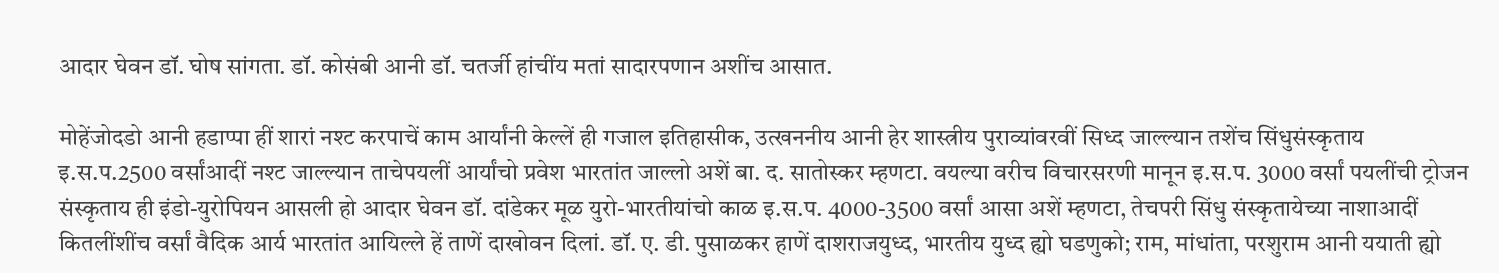आदार घेवन डॉ. घोष सांगता. डॉ. कोसंबी आनी डॉ. चतर्जी हांचींय मतां सादारपणान अशींच आसात.

मोहेंजोदडो आनी हडाप्पा हीं शारां नश्ट करपाचें काम आर्यांनी केल्लें ही गजाल इतिहासीक, उत्खननीय आनी हेर शास्त्रीय पुराव्यांवरवीं सिध्द जाल्ल्यान तशेंच सिंधुसंस्कृताय इ.स.प.2500 वर्सांआदीं नश्ट जाल्ल्यान ताचेपयलीं आर्यांचो प्रवेश भारतांत जाल्लो अशें बा. द. सातोस्कर म्हणटा. वयल्या वरीच विचारसरणी मानून इ.स.प. 3000 वर्सां पयलींची ट्रोजन संस्कृताय ही इंडो-युरोपियन आसली हो आदार घेवन डॉ. दांडेकर मूळ युरो-भारतीयांचो काळ इ.स.प. 4000-3500 वर्सां आसा अशें म्हणटा, तेचपरी सिंधु संस्कृतायेच्या नाशाआदीं कितलींशींच वर्सां वैदिक आर्य भारतांत आयिल्ले हें ताणें दाखोवन दिलां. डॉ. ए. डी. पुसाळकर हाणें दाशराजयुध्द, भारतीय युध्द ह्यो घडणुको; राम, मांधांता, परशुराम आनी ययाती ह्यो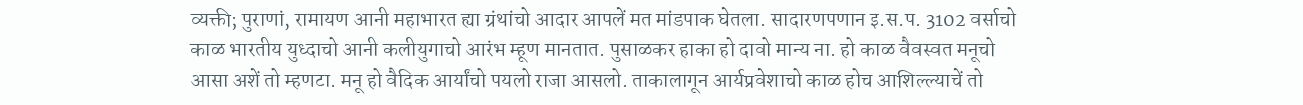व्यक्ती; पुराणां, रामायण आनी महाभारत ह्या ग्रंथांचो आदार आपलें मत मांडपाक घेतला. सादारणपणान इ.स.प. 3102 वर्साचो काळ भारतीय युध्दाचो आनी कलीयुगाचो आरंभ म्हूण मानतात. पुसाळकर हाका हो दावो मान्य ना. हो काळ वैवस्वत मनूचो आसा अशें तो म्हणटा. मनू हो वैदिक आर्यांचो पयलो राजा आसलो. ताकालागून आर्यप्रवेशाचो काळ होच आशिल्ल्याचें तो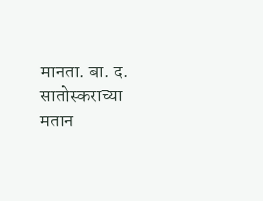मानता. बा. द. सातोस्कराच्या मतान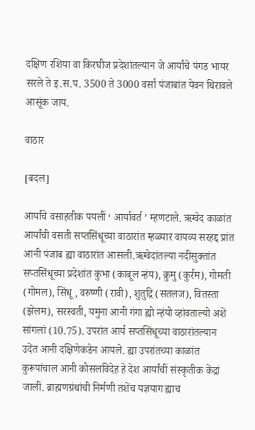दक्षिण रशिया वा किरघीज प्रदेशांतल्यान जे आर्यांचे पंगड भायर सरले ते इ.स.प. 3500 ते 3000 वर्सा पंजाबांत येवन थिरावले आसूंक जाय.

वाठार

[बदल]

आर्यांचे वसाहतीक पयलीं ‘ आर्यावर्त ’ म्हणटाले. ऋग्वेद काळांत आर्यांची वसती सप्तसिंधूच्या वाठारांत म्हळ्यार वायव्य सरहद्द प्रांत आनी पंजाब ह्या वाठारांत आसली.ऋग्वेदांतल्या नदीसुक्तांत सप्तसिंधूच्या प्रदेशांत कुभा (काबूल न्हंय), क्रुमु (कुर्रम), गोमती (गोमल), सिंधू, वरुष्णी (रावी), शुतुद्रि (सतलज), वितस्ता (झेलम), सरस्वती, यमुना आनी गंगा ह्यो न्हंयो व्हांवताल्यो अशें सांगलां (10.75). उपरांत आर्य सप्तसिंधूच्या वाठारांतल्यान उदेंत आनी दक्षिणेकडेन आयले. ह्या उपरांतच्या काळांत कुरूपांचाल आनी कोसलविदेह हे देश आर्यांचीं संस्कृतीक केंद्रां जालीं. ब्राह्मणग्रंथांची निर्मणी तशेंच यज्ञयाग ह्याच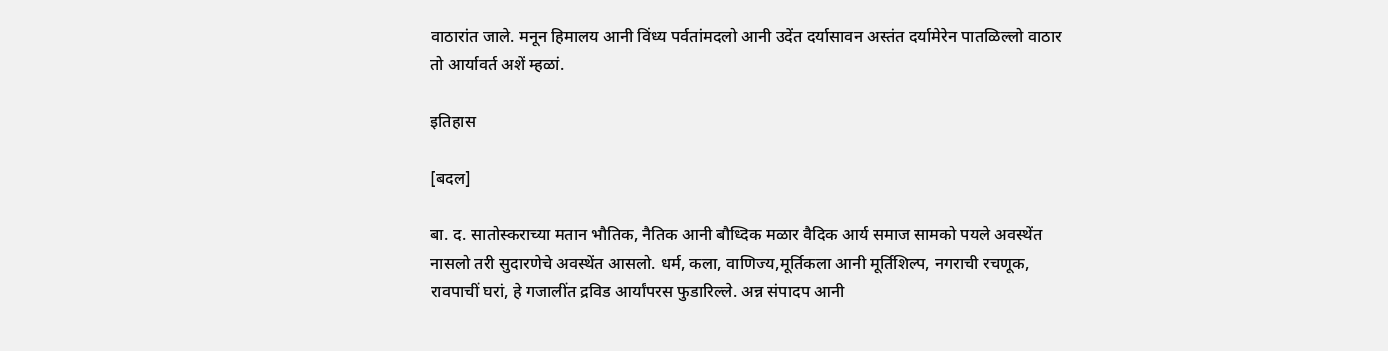वाठारांत जाले. मनून हिमालय आनी विंध्य पर्वतांमदलो आनी उदेंत दर्यासावन अस्तंत दर्यामेरेन पातळिल्लो वाठार तो आर्यावर्त अशें म्हळां.

इतिहास

[बदल]

बा. द. सातोस्कराच्या मतान भौतिक, नैतिक आनी बौध्दिक मळार वैदिक आर्य समाज सामको पयले अवस्थेंत नासलो तरी सुदारणेचे अवस्थेंत आसलो. धर्म, कला, वाणिज्य,मूर्तिकला आनी मूर्तिशिल्प, नगराची रचणूक, रावपाचीं घरां, हे गजालींत द्रविड आर्यांपरस फुडारिल्ले. अन्न संपादप आनी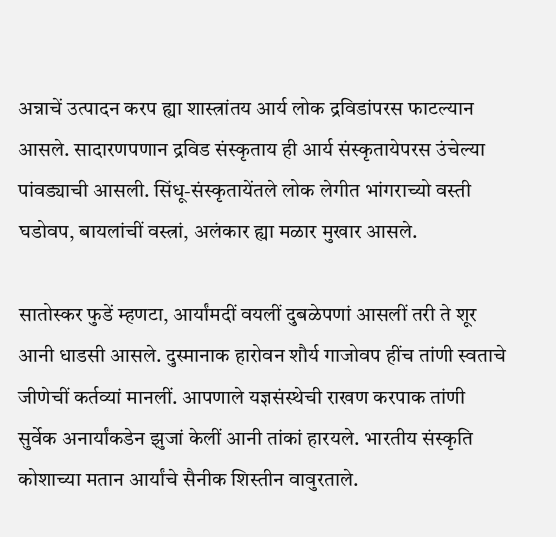अन्नाचें उत्पादन करप ह्या शास्त्रांतय आर्य लोक द्रविडांपरस फाटल्यान आसले. सादारणपणान द्रविड संस्कृताय ही आर्य संस्कृतायेपरस उंचेल्या पांवड्याची आसली. सिंधू-संस्कृतायेंतले लोक लेगीत भांगराच्यो वस्ती घडोवप, बायलांचीं वस्त्रां, अलंकार ह्या मळार मुखार आसले.

सातोस्कर फुडें म्हणटा, आर्यांमदीं वयलीं दुबळेपणां आसलीं तरी ते शूर आनी धाडसी आसले. दुस्मानाक हारोवन शौर्य गाजोवप हींच तांणी स्वताचे जीणेचीं कर्तव्यां मानलीं. आपणाले यज्ञसंस्थेची राखण करपाक तांणी सुर्वेक अनार्यांकडेन झुजां केलीं आनी तांकां हारयले. भारतीय संस्कृति कोशाच्या मतान आर्यांचे सैनीक शिस्तीन वावुरताले.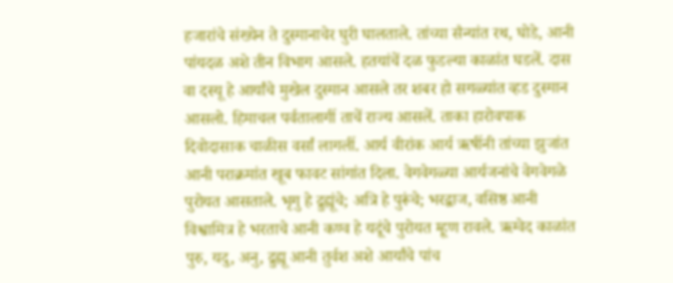हजारांचे संख्येन ते दुस्मानाचेर घुरी घालताले. तांच्या सैन्यांत रथ, घोडे, आनी पांयदळ अशे तीन विभाग आसले. हतयांचें दळ फुडल्या काळांत घडलें. दास वा दस्यू हे आर्यांचे मुखेल दुस्मान आसले तर शबर हो सगळ्यांत व्हड दुस्मान आसलो. हिमाचल पर्वतालागीं ताचें राज्य आसलें. ताका हारोवपाक दिवोदासाक चाळीस वर्सां लागलीं. आर्य वीरांक आर्य ऋषींनी तांच्या झुजांत आनी पराक्रमांत खूब फावट सांगांत दिला. वेगवेगळ्या आर्यजनांचे वेगवेगळे पुरोयत आसताले. भृगु हे द्रुह्यूंचे; अत्रि हे पुरूंचे; भरद्वाज, वसिष्ठ आनी विश्वामित्र हे भरताचे आनी कण्व हे यदूंचे पुरोयत म्हूण रावले. ऋग्वेद काळांत पुरु, यदु, अनु, द्रुह्यू आनी तुर्वश अशे आर्यांचे पांच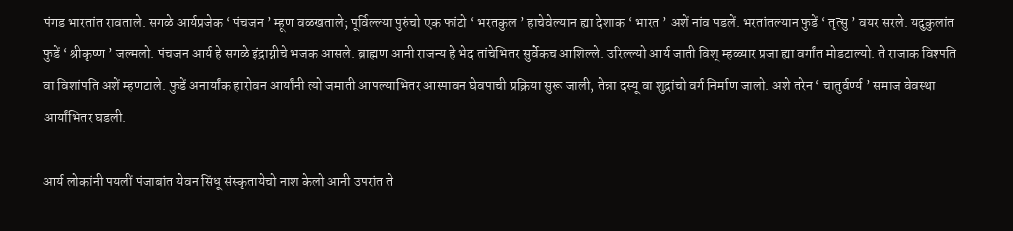पंगड भारतांत रावताले. सगळे आर्यप्रजेक ‘ पंचजन ’ म्हूण वळखताले; पूर्विल्ल्या पुरुंचो एक फांटो ‘ भरतकुल ’ हाचेवेल्यान ह्या देशाक ‘ भारत ’ अशें नांव पडलें. भरतांतल्यान फुडें ‘ तृत्सु ’ वयर सरले. यदुकुलांत फुडें ‘ श्रीकृष्ण ’ जल्मलो. पंचजन आर्य हे सगळे इंद्राग्नीचे भजक आसले. ब्राह्मण आनी राजन्य हे भेद तांचेभितर सुर्वेकच आशिल्ले. उरिल्ल्यो आर्य जाती विश् म्हळ्यार प्रजा ह्या वर्गांत मोडटाल्यो. ते राजाक विश्पति वा विशांपति अशें म्हणटाले. फुडें अनार्यांक हारोवन आर्यांनी त्यो जमाती आपल्याभितर आस्पावन घेवपाची प्रक्रिया सुरू जाली, तेन्ना दस्यू वा शुद्रांचो वर्ग निर्माण जालो. अशे तरेन ‘ चातुर्वर्ण्य ’ समाज वेवस्था आर्यांभितर घडली.

आर्य लोकांनी पयलीं पंजाबांत येवन सिंधू संस्कृतायेचो नाश केलो आनी उपरांत ते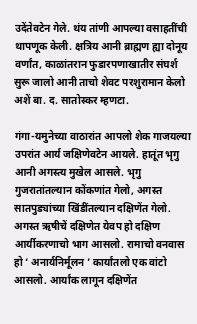उदेंतेवटेन गेले. थंय तांणी आपल्या वसाहतींची थापणूक केली. क्षत्रिय आनी ब्राह्मण ह्या दोनूय वर्णांत, काळांतरान फुडारपणाखातीर संघर्श सुरू जालो आनी ताचो शेवट परशुरामान केलो अशें बा. द. सातोस्कर म्हणटा.

गंगा-यमुनेच्या वाठारांत आपलो शेक गाजयल्या उपरांत आर्य जक्षिणेवटेन आयले. हातूंत भृगु आनी अगस्त्य मुखेल आसले. भृगु गुजरातांतल्यान कोंकणांत गेलो, अगस्त सातपुड्यांच्या खिंडींतल्यान दक्षिणेंत गेलो. अगस्त ऋषीचें दक्षिणेत येवप हो दक्षिण आर्यीकरणाचो भाग आसलो. रामाचो वनवास हो ‘ अनार्यनिर्मूलन ’ कार्यांतलो एक वांटो आसलो. आर्यांक लागून दक्षिणेंत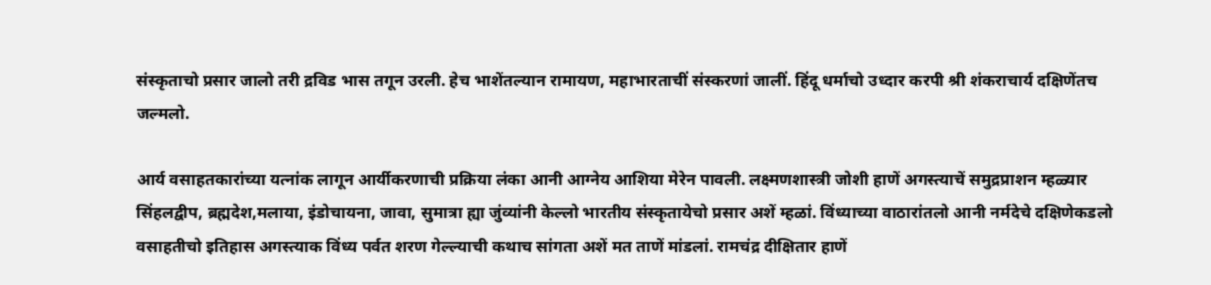संस्कृताचो प्रसार जालो तरी द्रविड भास तगून उरली. हेच भाशेंतल्यान रामायण, महाभारताचीं संस्करणां जालीं. हिंदू धर्माचो उध्दार करपी श्री शंकराचार्य दक्षिणेंतच जल्मलो.

आर्य वसाहतकारांच्या यत्नांक लागून आर्यीकरणाची प्रक्रिया लंका आनी आग्नेय आशिया मेरेन पावली. लक्ष्मणशास्त्री जोशी हाणें अगस्त्याचें समुद्रप्राशन म्हळ्यार सिंहलद्वीप, ब्रह्मदेश,मलाया, इंडोचायना, जावा, सुमात्रा ह्या जुंव्यांनी केल्लो भारतीय संस्कृतायेचो प्रसार अशें म्हळां. विंध्याच्या वाठारांतलो आनी नर्मदेचे दक्षिणेकडलो वसाहतीचो इतिहास अगस्त्याक विंध्य पर्वत शरण गेल्ल्याची कथाच सांगता अशें मत ताणें मांडलां. रामचंद्र दीक्षितार हाणें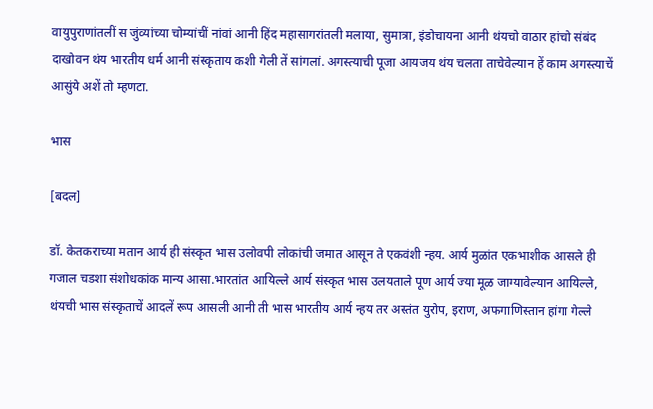वायुपुराणांतलीं स जुंव्यांच्या चोम्यांचीं नांवां आनी हिंद महासागरांतली मलाया, सुमात्रा, इंडोचायना आनी थंयचो वाठार हांचो संबंद दाखोवन थंय भारतीय धर्म आनी संस्कृताय कशी गेली तें सांगलां. अगस्त्याची पूजा आयजय थंय चलता ताचेवेल्यान हें काम अगस्त्याचें आसुंये अशें तो म्हणटा.

भास

[बदल]

डॉ. केतकराच्या मतान आर्य ही संस्कृत भास उलोवपी लोकांची जमात आसून ते एकवंशी न्हय. आर्य मुळांत एकभाशीक आसले ही गजाल चडशा संशोधकांक मान्य आसा.भारतांत आयिल्ले आर्य संस्कृत भास उलयताले पूण आर्य ज्या मूळ जाग्यावेल्यान आयिल्ले, थंयची भास संस्कृताचें आदलें रूप आसली आनी ती भास भारतीय आर्य न्हय तर अस्तंत युरोप, इराण, अफगाणिस्तान हांगा गेल्ले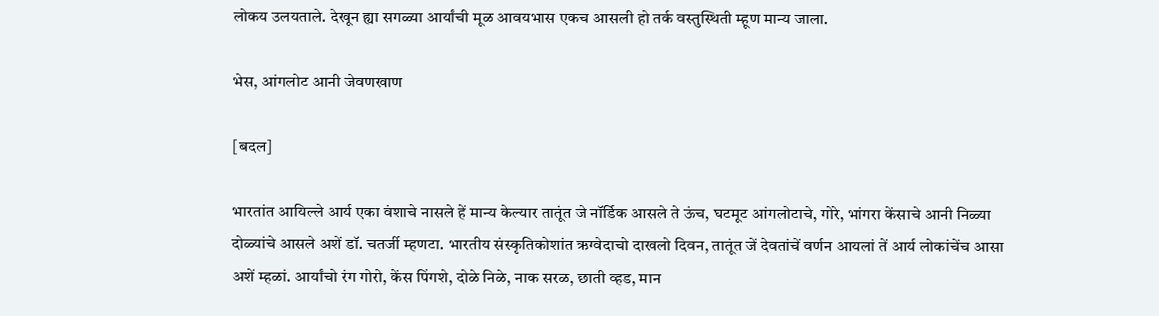लोकय उलयताले. देखून ह्या सगळ्या आर्यांची मूळ आवयभास एकच आसली हो तर्क वस्तुस्थिती म्हूण मान्य जाला.

भेस, आंगलोट आनी जेवणखाण

[बदल]

भारतांत आयिल्ले आर्य एका वंशाचे नासले हें मान्य केल्यार तातूंत जे नॉर्डिक आसले ते ऊंच, घटमूट आंगलोटाचे, गोरे, भांगरा केंसाचे आनी निळ्या दोळ्यांचे आसले अशें डॉ. चतर्जी म्हणटा. भारतीय संस्कृतिकोशांत ऋग्वेदाचो दाखलो दिवन, तातूंत जें देवतांचें वर्णन आयलां तें आर्य लोकांचेंच आसा अशें म्हळां. आर्यांचो रंग गोरो, केंस पिंगशे, दोळे निळे, नाक सरळ, छाती व्हड, मान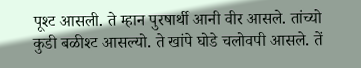पूश्ट आसली. ते म्हान पुरषार्थी आनी वीर आसले. तांच्यो कुडी बळीश्ट आसल्यो. ते खांपे घोडे चलोवपी आसले. तें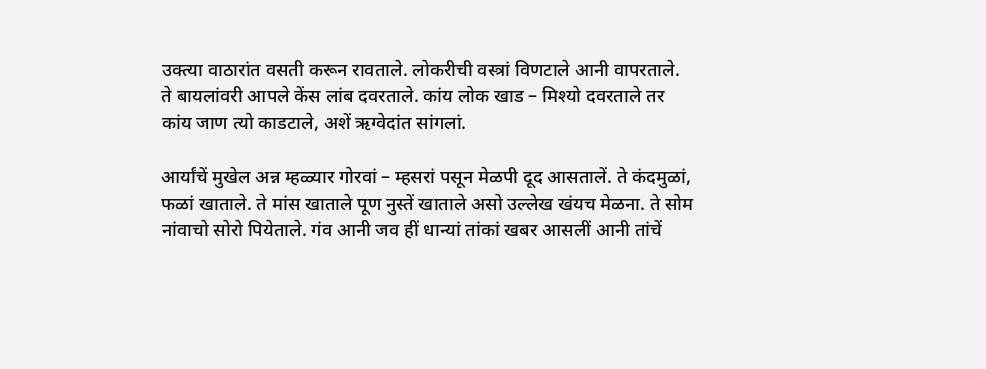उक्त्या वाठारांत वसती करून रावताले. लोकरीची वस्त्रां विणटाले आनी वापरताले. ते बायलांवरी आपले केंस लांब दवरताले. कांय लोक खाड – मिश्यो दवरताले तर कांय जाण त्यो काडटाले, अशें ऋग्वेदांत सांगलां.

आर्यांचें मुखेल अन्न म्हळ्यार गोरवां – म्हसरां पसून मेळपी दूद आसतालें. ते कंदमुळां, फळां खाताले. ते मांस खाताले पूण नुस्तें खाताले असो उल्लेख खंयच मेळना. ते सोम नांवाचो सोरो पियेताले. गंव आनी जव हीं धान्यां तांकां खबर आसलीं आनी तांचें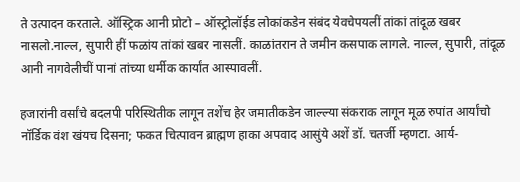ते उत्पादन करताले. ऑस्ट्रिक आनी प्रोटो – ऑस्ट्रोलॉईड लोकांकडेन संबंद येवचेपयलीं तांकां तांदूळ खबर नासलो.नाल्ल, सुपारी हीं फळांय तांकां खबर नासलीं. काळांतरान ते जमीन कसपाक लागले. नाल्ल, सुपारी, तांदूळ आनी नागवेलीचीं पानां तांच्या धर्मीक कार्यांत आस्पावलीं.

हजारांनी वर्सांचे बदलपी परिस्थितीक लागून तशेंच हेर जमातीकडेन जाल्ल्या संकराक लागून मूळ रुपांत आर्यांचो नॉर्डिक वंश खंयच दिसना; फकत चित्पावन ब्राह्मण हाका अपवाद आसुंये अशें डॉ. चतर्जी म्हणटा. आर्य-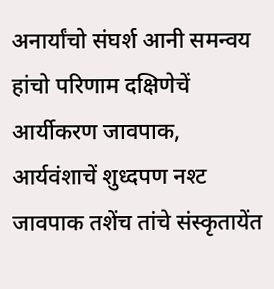अनार्यांचो संघर्श आनी समन्वय हांचो परिणाम दक्षिणेचें आर्यीकरण जावपाक, आर्यवंशाचें शुध्दपण नश्ट जावपाक तशेंच तांचे संस्कृतायेंत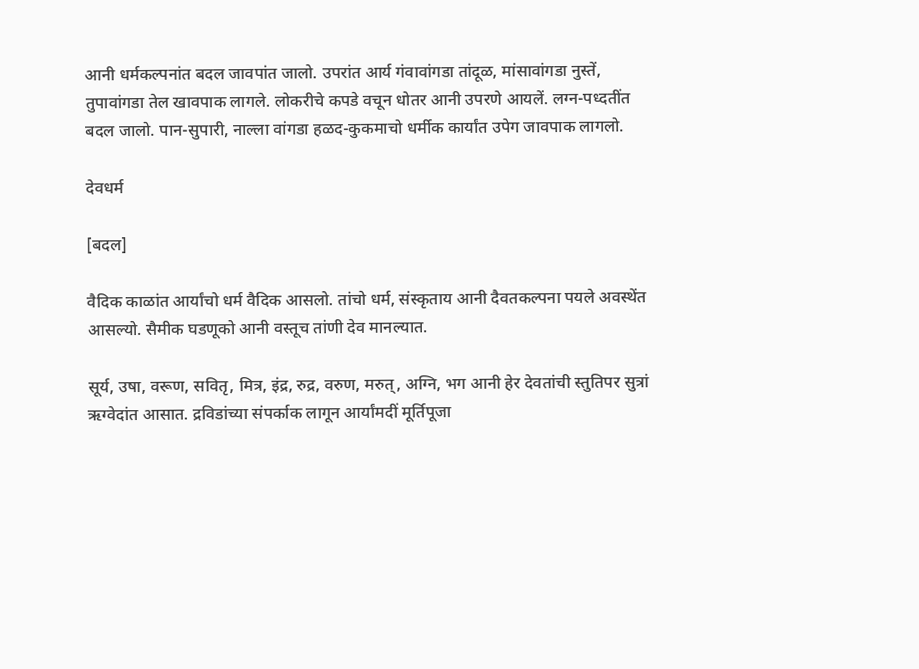आनी धर्मकल्पनांत बदल जावपांत जालो. उपरांत आर्य गंवावांगडा तांदूळ, मांसावांगडा नुस्तें, तुपावांगडा तेल खावपाक लागले. लोकरीचे कपडे वचून धोतर आनी उपरणे आयलें. लग्न-पध्दतींत बदल जालो. पान-सुपारी, नाल्ला वांगडा हळद-कुकमाचो धर्मीक कार्यांत उपेग जावपाक लागलो.

देवधर्म

[बदल]

वैदिक काळांत आर्यांचो धर्म वैदिक आसलो. तांचो धर्म, संस्कृताय आनी दैवतकल्पना पयले अवस्थेंत आसल्यो. सैमीक घडणूको आनी वस्तूच तांणी देव मानल्यात.

सूर्य, उषा, वरूण, सवितृ, मित्र, इंद्र, रुद्र, वरुण, मरुत्, अग्नि, भग आनी हेर देवतांची स्तुतिपर सुत्रां ऋग्वेदांत आसात. द्रविडांच्या संपर्काक लागून आर्यांमदीं मूर्तिपूजा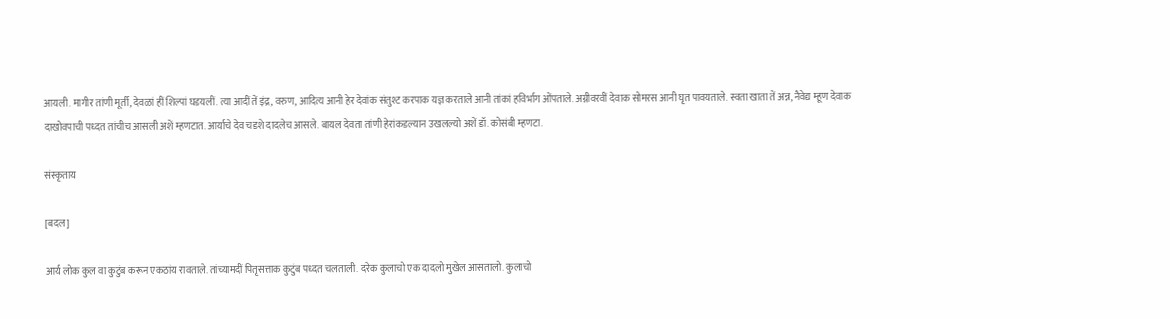आयली. मागीर तांणी मूर्ती, देवळां हीं शिल्पां घडयलीं. त्या आदीं तें इंद्र, वरुण, आदित्य आनी हेर देवांक संतुश्ट करपाक यज्ञ करताले आनी तांकां हविर्भाग ओंपताले. अग्नीवरवीं देवाक सोमरस आनी घृत पावयताले. स्वता खाता तें अन्न, नैवेद्य म्हूण देवाक दाखोवपाची पध्दत तांचीच आसली अशें म्हणटात. आर्याचे देव चडशे दादलेच आसले. बायल देवता तांणी हेरांकडल्यान उखलल्यो अशें डॉ. कोसंबी म्हणटा.

संस्कृताय

[बदल]

आर्य लोक कुल वा कुटुंब करून एकठांय रावताले. तांच्यामदीं पितृसत्ताक कुटुंब पध्दत चलताली. दरेक कुलाचो एक दादलो मुखेल आसतालो. कुलाचो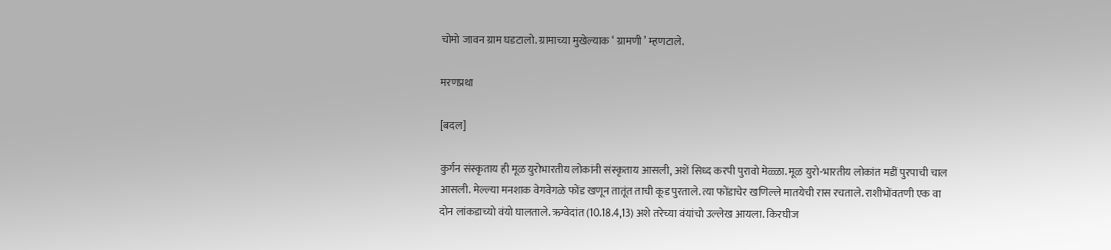चोमो जावन ग्राम घडटालो. ग्रामाच्या मुखेल्याक ‘ ग्रामणी ’ म्हणटाले.

मरणप्रथा

[बदल]

कुर्गन संस्कृताय ही मूळ युरोभारतीय लोकांनी संस्कृताय आसली, अशें सिध्द करपी पुरावो मेळ्ळा. मूळ युरो-भारतीय लोकांत मडीं पुरपाची चाल आसली. मेल्ल्या मनशाक वेगवेगळे फोंड खणून तातूंत ताची कूड पुरताले. त्या फोंडाचेर खणिल्ले मातयेची रास रचताले. राशीभोंवतणी एक वा दोन लांकडाच्यो वंयो घालताले. ऋग्वेदांत (10.18.4,13) अशे तरेच्या वंयांचो उल्लेख आयला. किरघीज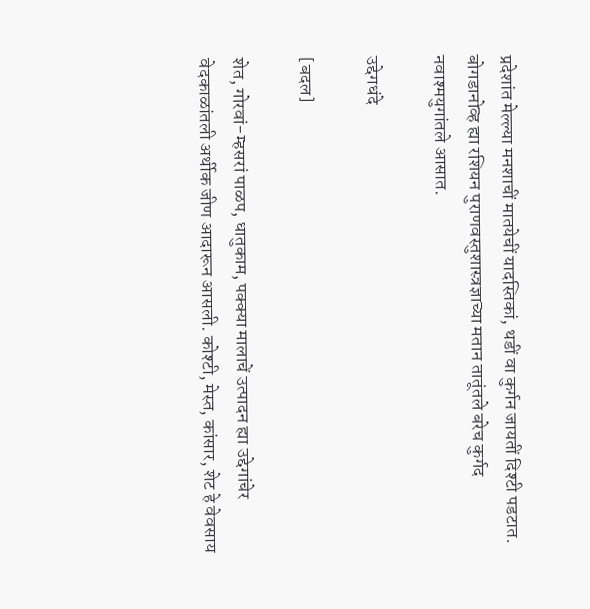प्रदेशांत मेल्ल्या मनशाचीं मातयेचीं यादस्तिकां, थडीं वा कुर्गन जायतीं दिश्टी पडटात. बोगडानोव्ह ह्या रशियन पुराणवस्तुशास्त्रज्ञाच्या मतान तातूंतले बरेच कुर्गद नवाश्मयुगांतले आसात.

उद्देगधंदे

[बदल]

शेत, गोरवां-म्हसरां पाळप, धातुकाम, पक्क्या मालाचें उत्पादन ह्या उद्देगांचेर वेदकाळांतली अर्थीक जीण आदारून आसली. कोश्टी, मेस्त, कांसार, शेट हे वेवसाय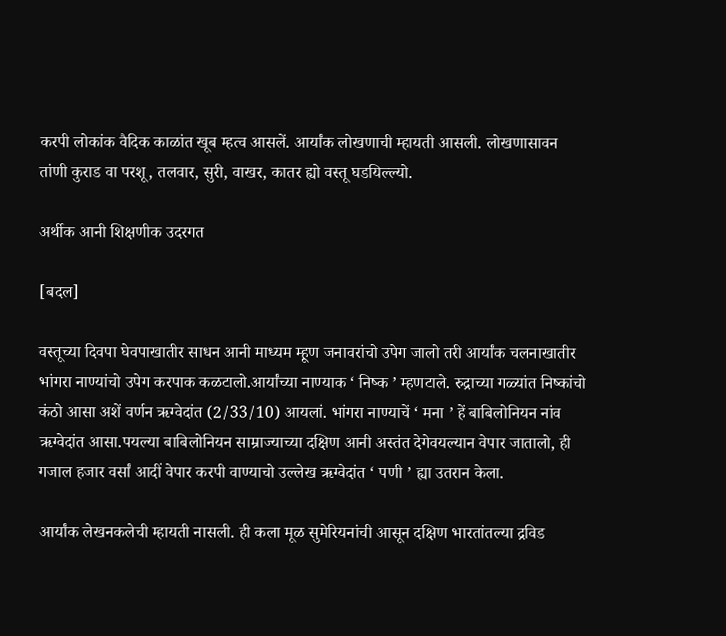करपी लोकांक वैदिक काळांत खूब म्हत्व आसलें. आर्यांक लोखणाची म्हायती आसली. लोखणासावन तांणी कुराड वा परशू, तलवार, सुरी, वाखर, कातर ह्यो वस्तू घडयिल्ल्यो.

अर्थीक आनी शिक्षणीक उदरगत

[बदल]

वस्तूच्या दिवपा घेवपाखातीर साधन आनी माध्यम म्हूण जनावरांचो उपेग जालो तरी आर्यांक चलनाखातीर भांगरा नाण्यांचो उपेग करपाक कळटालो.आर्यांच्या नाण्याक ‘ निष्क ’ म्हणटाले. रुद्राच्या गळ्यांत निष्कांचो कंठो आसा अशें वर्णन ऋग्वेदांत (2/33/10) आयलां. भांगरा नाण्याचें ‘ मना ’ हें बाबिलोनियन नांव ऋग्वेदांत आसा.पयल्या बाबिलोनियन साम्राज्याच्या दक्षिण आनी अस्तंत देगेवयल्यान वेपार जातालो, ही गजाल हजार वर्सां आदीं वेपार करपी वाण्याचो उल्लेख ऋग्वेदांत ‘ पणी ’ ह्या उतरान केला.

आर्यांक लेखनकलेची म्हायती नासली. ही कला मूळ सुमेरियनांची आसून दक्षिण भारतांतल्या द्रविड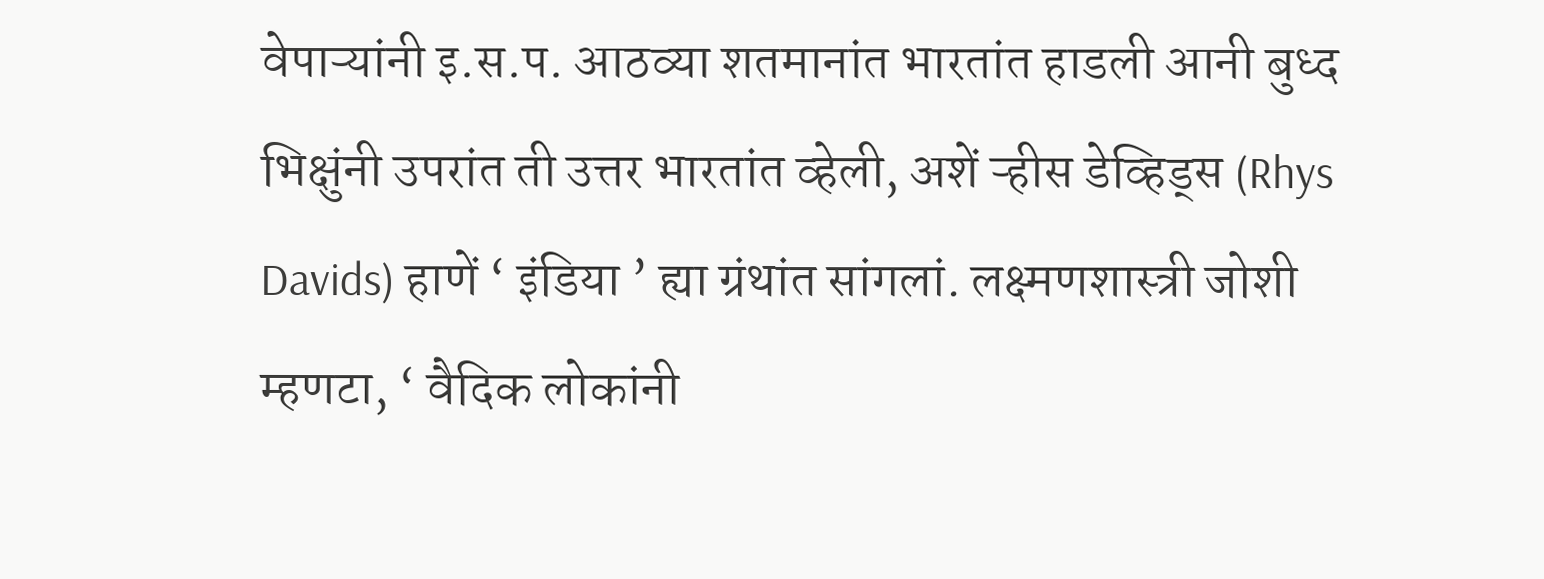वेपाऱ्यांनी इ.स.प. आठव्या शतमानांत भारतांत हाडली आनी बुध्द भिक्षुंनी उपरांत ती उत्तर भारतांत व्हेली, अशें ऱ्हीस डेव्हिड्स (Rhys Davids) हाणें ‘ इंडिया ’ ह्या ग्रंथांत सांगलां. लक्ष्मणशास्त्री जोशी म्हणटा, ‘ वैदिक लोकांनी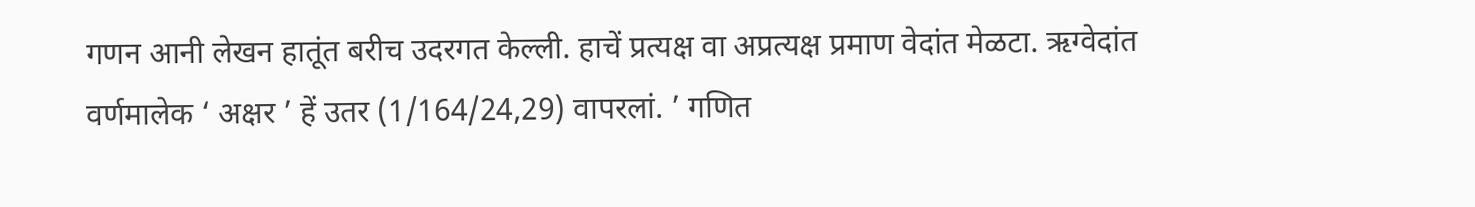गणन आनी लेखन हातूंत बरीच उदरगत केल्ली. हाचें प्रत्यक्ष वा अप्रत्यक्ष प्रमाण वेदांत मेळटा. ऋग्वेदांत वर्णमालेक ‘ अक्षर ’ हें उतर (1/164/24,29) वापरलां. ’ गणित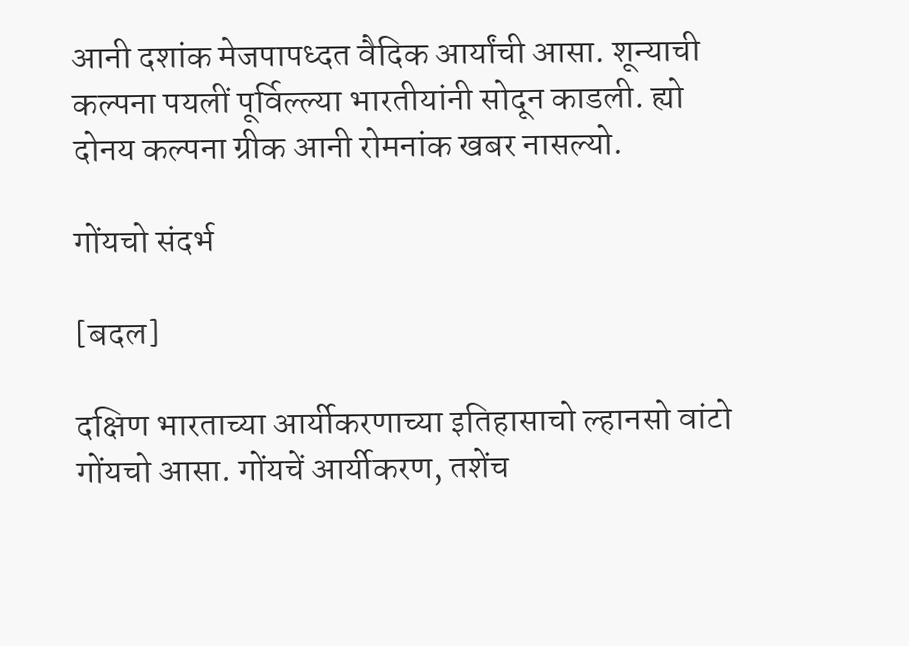आनी दशांक मेजपापध्दत वैदिक आर्यांची आसा. शून्याची कल्पना पयलीं पूर्विल्ल्या भारतीयांनी सोदून काडली. ह्यो दोनय कल्पना ग्रीक आनी रोमनांक खबर नासल्यो.

गोंयचो संदर्भ

[बदल]

दक्षिण भारताच्या आर्यीकरणाच्या इतिहासाचो ल्हानसो वांटो गोंयचो आसा. गोंयचें आर्यीकरण, तशेंच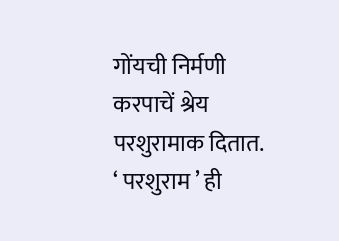गोंयची निर्मणी करपाचें श्रेय परशुरामाक दितात. ‘ परशुराम ’ ही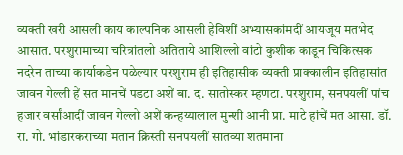व्यक्ती खरी आसली काय काल्पनिक आसली हेविशीं अभ्यासकांमदीं आयजूय मतभेद आसात. परशुरामाच्या चरित्रांतलो अतिताये आशिल्लो वांटो कुशीक काडून चिकित्सक नदरेन ताच्या कार्याकडेन पळेल्यार परशुराम ही इतिहासीक व्यक्ती प्राक्कालीन इतिहासांत जावन गेल्ली हें सत मानचें पडटा अशें बा. द. सातोस्कर म्हणटा. परशुराम, सनपयलीं पांच हजार वर्सांआदीं जावन गेल्लो अशें कन्हय्यालाल मुन्शी आनी प्रा. माटे हांचें मत आसा. डॉ. रा. गो. भांडारकराच्या मतान क्रिस्ती सनपयलीं सातव्या शतमाना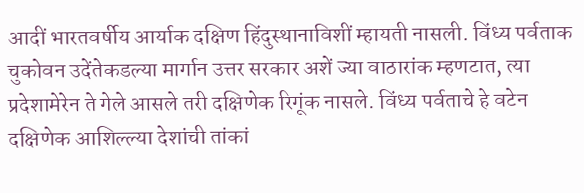आदीं भारतवर्षीय आर्याक दक्षिण हिंदुस्थानाविशीं म्हायती नासली. विंध्य पर्वताक चुकोवन उदेंतेकडल्या मार्गान उत्तर सरकार अशें ज्या वाठारांक म्हणटात, त्या प्रदेशामेरेन ते गेले आसले तरी दक्षिणेक रिगूंक नासले. विंध्य पर्वताचे हे वटेन दक्षिणेक आशिल्ल्या देशांची तांकां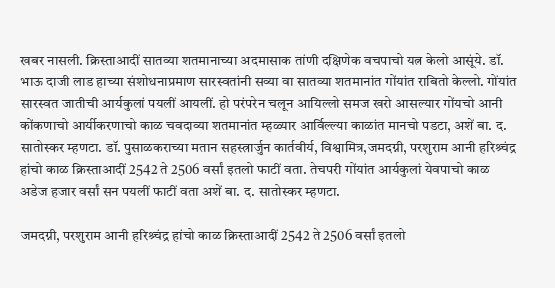खबर नासली. क्रिस्ताआदीं सातव्या शतमानाच्या अदमासाक तांणी दक्षिणेक वचपाचो यत्न केलो आसूंये. डॉ. भाऊ दाजी लाड हाच्या संशोधनाप्रमाण सारस्वतांनी सव्या वा सातव्या शतमानांत गोंयांत राबितो केल्लो. गोंयांत सारस्वत जातीची आर्यकुलां पयलीं आयलीं. हो परंपरेन चलून आयिल्लो समज खरो आसल्यार गोंयचो आनी कोंकणाचो आर्यीकरणाचो काळ चवदाव्या शतमानांत म्हळ्यार आर्विल्ल्या काळांत मानचो पडटा, अशें बा. द. सातोस्कर म्हणटा. डॉ. पुसाळकराच्या मतान सहस्त्रार्जुन कार्तवीर्य, विश्वामित्र,जमदग्नी, परशुराम आनी हरिश्र्चंद्र हांचो काळ क्रिस्ताआदीं 2542 ते 2506 वर्सां इतलो फाटीं वता. तेचपरी गोंयांत आर्यकुलां येवपाचो काळ अडेज हजार वर्सां सन पयलीं फाटीं वता अशें बा. द. सातोस्कर म्हणटा.

जमदग्नी, परशुराम आनी हरिश्र्चंद्र हांचो काळ क्रिस्ताआदीं 2542 ते 2506 वर्सां इतलो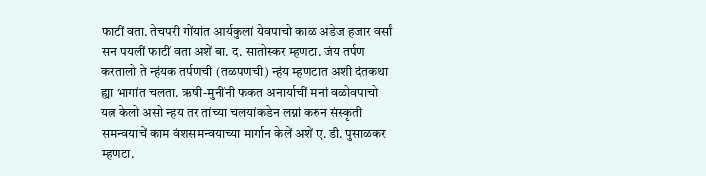फाटीं वता. तेचपरी गोंयांत आर्यकुलां येवपाचो काळ अडेज हजार वर्सां सन पयलीं फाटीं वता अशें बा. द. सातोस्कर म्हणटा. जंय तर्पण करतालो ते न्हंयक तर्पणची (तळपणची) न्हंय म्हणटात अशी दंतकथा ह्या भागांत चलता. ऋषी-मुनींनी फकत अनार्याचीं मनां वळोवपाचो यत्न केलो असो न्हय तर तांच्या चलयांकडेन लग्नां करुन संस्कृती समन्वयाचें काम वंशसमन्वयाच्या मार्गान केलें अशें ए. डी. पुसाळकर म्हणटा.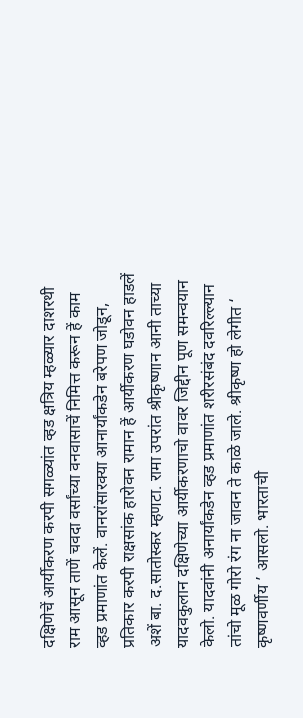दक्षिणेचें आर्यीकरण करपी सगळ्यांत व्हड क्षत्रिय म्हळ्यार दाशरथी राम आसून ताणें चवदा वर्सांच्या वनवासाचें निमित्त करून हें काम व्हड प्रमाणांत केलें. वानरांसारक्या आनार्यांकडेन बरेपण जोडून, प्रतिकार करपी राक्षसांक हारोवन रामान हें आर्यीकरण घडोवन हाडलें अशें बा. द.सातोस्कर म्हणटा. रामा उपरांत श्रीकृष्णान आनी ताच्या यादवकुलान दक्षिणेच्या आर्यीकरणाचो वावर जिद्दीन पूण समन्वयान केलो. यादवांनी अनार्यांकडेन व्हड प्रमाणांत शरीरसंबंद दवरिल्ल्यान तांचो मूळ गोरो रंग ना जावन ते काळे जाले. श्रीकृष्ण हो लेगीत ‘ कृष्णवर्णीय ’ आसलो. भारताची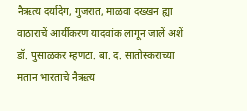नैऋत्य दर्यादेग, गुजरात, माळवा दख्खन ह्या वाठाराचें आर्यीकरण यादवांक लागून जालें अशें डॉ. पुसाळकर म्हणटा. बा. द. सातोस्कराच्या मतान भारताचे नैऋत्य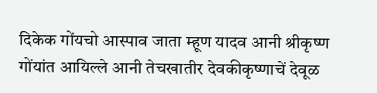दिकेक गोंयचो आस्पाव जाता म्हूण यादव आनी श्रीकृष्ण गोंयांत आयिल्ले आनी तेचखातीर देवकीकृष्णाचें देवूळ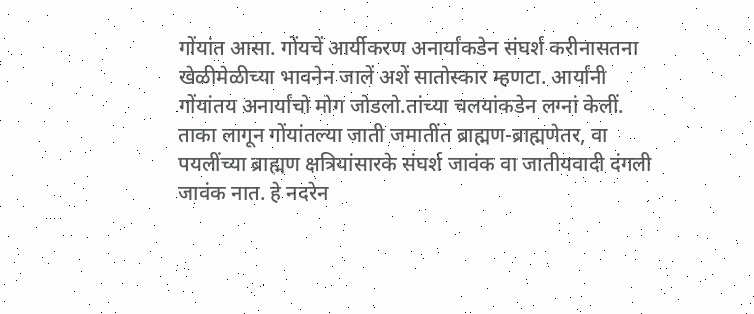गोंयांत आसा. गोंयचें आर्यीकरण अनार्यांकडेन संघर्श करीनासतना खेळीमेळीच्या भावनेन जालें अशें सातोस्कार म्हणटा. आर्यांनी गोंयांतय अनार्यांचो मोग जोडलो.तांच्या चलयांकडेन लग्नां केलीं. ताका लागून गोंयांतल्या जाती जमातींत ब्राह्मण-ब्राह्मणेतर, वा पयलींच्या ब्राह्मण क्षत्रियांसारके संघर्श जावंक वा जातीयवादी दंगली जावंक नात. हे नदरेन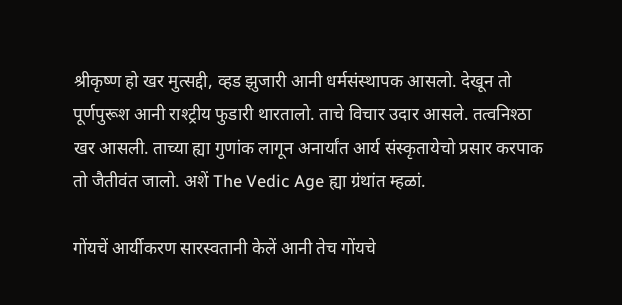श्रीकृष्ण हो खर मुत्सद्दी, व्हड झुजारी आनी धर्मसंस्थापक आसलो. देखून तो पूर्णपुरूश आनी राश्ट्रीय फुडारी थारतालो. ताचे विचार उदार आसले. तत्वनिश्ठा खर आसली. ताच्या ह्या गुणांक लागून अनार्यांत आर्य संस्कृतायेचो प्रसार करपाक तो जैतीवंत जालो. अशें The Vedic Age ह्या ग्रंथांत म्हळां.

गोंयचें आर्यीकरण सारस्वतानी केलें आनी तेच गोंयचे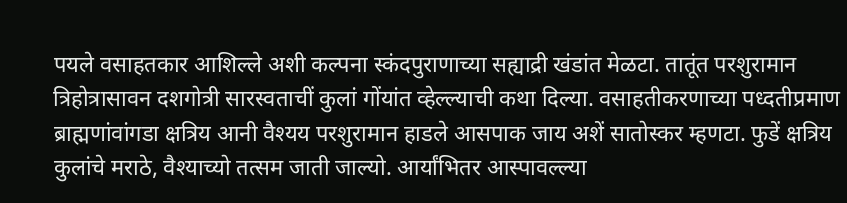पयले वसाहतकार आशिल्ले अशी कल्पना स्कंदपुराणाच्या सह्याद्री खंडांत मेळटा. तातूंत परशुरामान त्रिहोत्रासावन दशगोत्री सारस्वताचीं कुलां गोंयांत व्हेल्ल्याची कथा दिल्या. वसाहतीकरणाच्या पध्दतीप्रमाण ब्राह्मणांवांगडा क्षत्रिय आनी वैश्यय परशुरामान हाडले आसपाक जाय अशें सातोस्कर म्हणटा. फुडें क्षत्रिय कुलांचे मराठे, वैश्याच्यो तत्सम जाती जाल्यो. आर्यांभितर आस्पावल्ल्या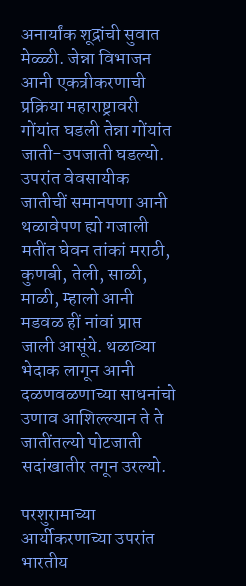अनार्यांक शूद्रांची सुवात मेळ्ळी. जेन्ना विभाजन आनी एकत्रीकरणाची प्रक्रिया महाराष्ट्रावरी गोंयांत घडली तेन्ना गोंयांत जाती-उपजाती घडल्यो. उपरांत वेवसायीक जातीचीं समानपणा आनी थळावेपण ह्यो गजाली मतींत घेवन तांकां मराठी, कुणबी, तेली, साळी, माळी, म्हालो आनी मडवळ हीं नांवां प्राप्त जाली आसूंये. थळाव्या भेदाक लागून आनी दळणवळणाच्या साधनांचो उणाव आशिल्ल्यान ते ते जातींतल्यो पोटजाती सदांखातीर तगून उरल्यो.

परशुरामाच्या आर्यीकरणाच्या उपरांत भारतीय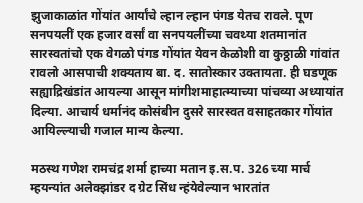झुजाकाळांत गोंयांत आर्यांचे ल्हान ल्हान पंगड येतच रावले. पूण सनपयलीं एक हजार वर्सां वा सनपयलींच्या चवथ्या शतमानांत सारस्वतांचो एक वेगळो पंगड गोंयांत येवन केळोशी वा कुठ्ठाळी गांवांत रावलो आसपाची शक्यताय बा. द. सातोस्कार उक्तायता. ही घडणूक सह्याद्रिखंडांत आयल्या आसून मांगीशमाहात्म्याच्या पांचव्या अध्यायांत दिल्या. आचार्य धर्मानंद कोसंबीन दुसरे सारस्वत वसाहतकार गोंयांत आयिल्ल्याची गजाल मान्य केल्या.

मठस्थ गणेश रामचंद्र शर्मा हाच्या मतान इ.स.प. 326 च्या मार्च म्हयन्यांत अलेक्झांडर द ग्रेट सिंध न्हंयेवेल्यान भारतांत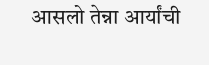आसलो तेन्ना आर्यांची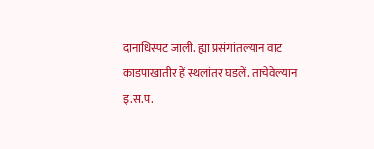दानाधिस्पट जाली. ह्या प्रसंगांतल्यान वाट काडपाखातीर हें स्थलांतर घडलें. ताचेवेल्यान इ.स.प.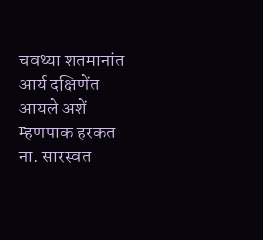चवथ्या शतमानांत आर्य दक्षिणेंत आयले अशें म्हणपाक हरकत ना. सारस्वत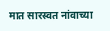मात सारस्वत नांवाच्या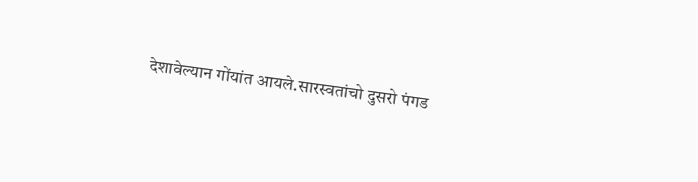देशावेल्यान गोंयांत आयले.सारस्वतांचो दुसरो पंगड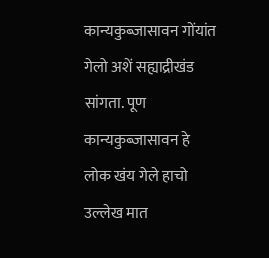कान्यकुब्जासावन गोंयांत गेलो अशें सह्याद्रीखंड सांगता. पूण कान्यकुब्जासावन हे लोक खंय गेले हाचो उल्लेख मात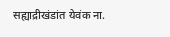सह्याद्रीखंडांत येवंक ना.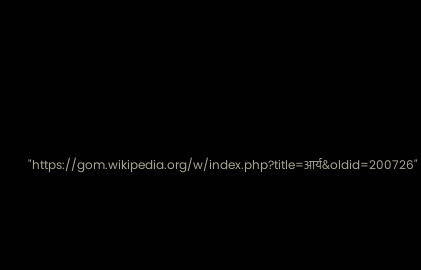"https://gom.wikipedia.org/w/index.php?title=आर्य&oldid=200726"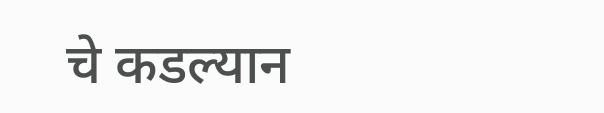चे कडल्यान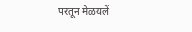परतून मेळयलें